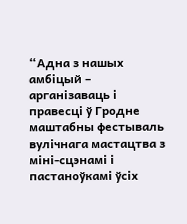“Адна з нашых амбіцый – арганізаваць і правесці ў Гродне маштабны фестываль вулічнага мастацтва з міні-сцэнамі і пастаноўкамі ўсіх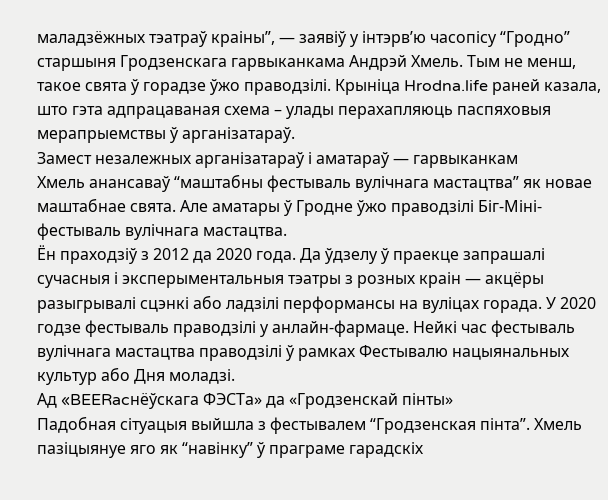маладзёжных тэатраў краіны”, — заявіў у інтэрв’ю часопісу “Гродно” старшыня Гродзенскага гарвыканкама Андрэй Хмель. Тым не менш, такое свята ў горадзе ўжо праводзілі. Крыніца Hrodna.life раней казала, што гэта адпрацаваная схема – улады перахапляюць паспяховыя мерапрыемствы ў арганізатараў.
Замест незалежных арганізатараў і аматараў — гарвыканкам
Хмель анансаваў “маштабны фестываль вулічнага мастацтва” як новае маштабнае свята. Але аматары ў Гродне ўжо праводзілі Біг-Міні-фестываль вулічнага мастацтва.
Ён праходзіў з 2012 да 2020 года. Да ўдзелу ў праекце запрашалі сучасныя і эксперыментальныя тэатры з розных краін — акцёры разыгрывалі сцэнкі або ладзілі перформансы на вуліцах горада. У 2020 годзе фестываль праводзілі у анлайн-фармаце. Нейкі час фестываль вулічнага мастацтва праводзілі ў рамках Фестывалю нацыянальных культур або Дня моладзі.
Ад «BEERacнёўскага ФЭСТа» да «Гродзенскай пінты»
Падобная сітуацыя выйшла з фестывалем “Гродзенская пінта”. Хмель пазіцыянуе яго як “навінку” ў праграме гарадскіх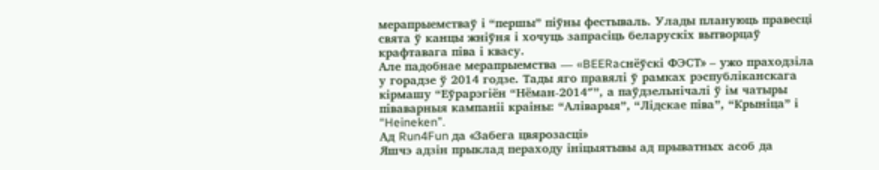мерапрыемстваў і “першы” піўны фестываль. Улады плануюць правесці свята ў канцы жніўня і хочуць запрасіць беларускіх вытворцаў крафтавага піва і квасу.
Але падобнае мерапрыемства — «BEERacнёўскі ФЭСТ» – ужо праходзіла у горадзе ў 2014 годзе. Тады яго правялі ў рамках рэспубліканскага кірмашу “Еўрарэгіён “Нёман-2014″”, а паўдзельнічалі ў ім чатыры піваварныя кампаніі краіны: “Аліварыя”, “Лідскае піва”, “Крыніца” і “Heineken”.
Ад Run4Fun да «Забега цвярозасці»
Яшчэ адзін прыклад пераходу ініцыятывы ад прыватных асоб да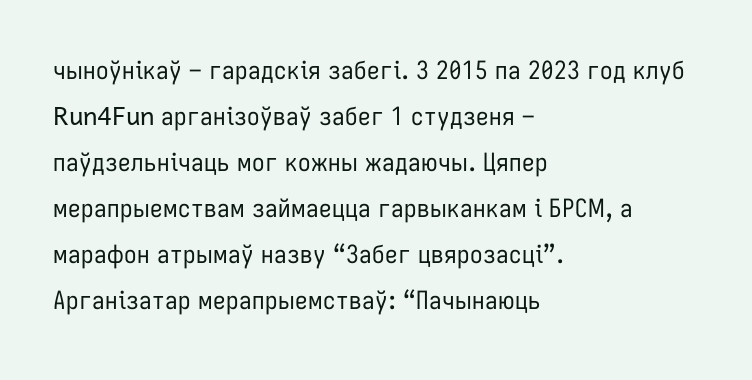чыноўнікаў – гарадскія забегі. З 2015 па 2023 год клуб Run4Fun арганізоўваў забег 1 студзеня – паўдзельнічаць мог кожны жадаючы. Цяпер мерапрыемствам займаецца гарвыканкам і БРСМ, а марафон атрымаў назву “Забег цвярозасці”.
Арганізатар мерапрыемстваў: “Пачынаюць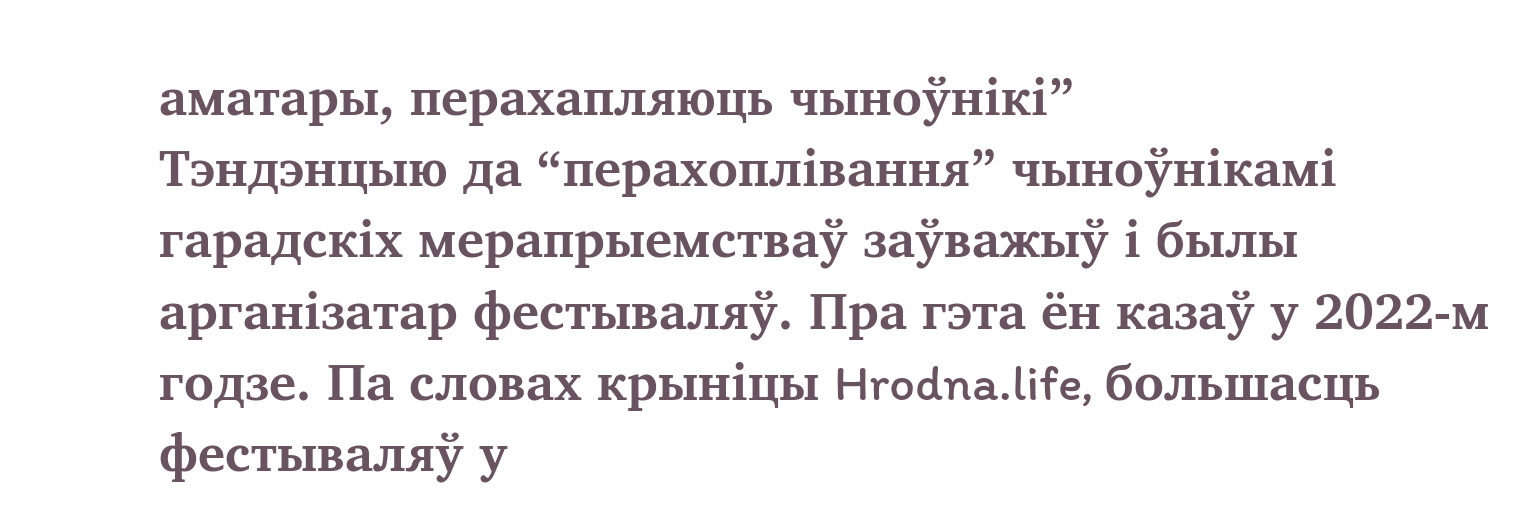аматары, перахапляюць чыноўнікі”
Тэндэнцыю да “перахоплівання” чыноўнікамі гарадскіх мерапрыемстваў заўважыў і былы арганізатар фестываляў. Пра гэта ён казаў у 2022-м годзе. Па словах крыніцы Hrodna.life, большасць фестываляў у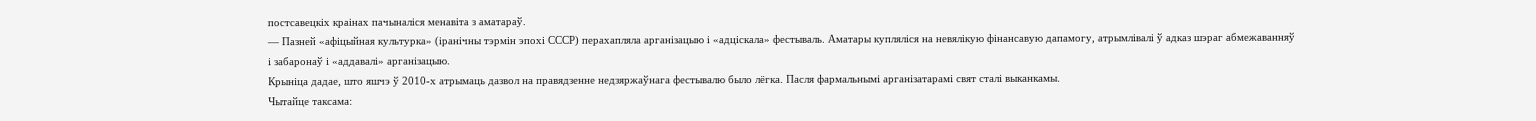постсавецкіх краінах пачыналіся менавіта з аматараў.
— Пазней «афіцыйная культурка» (іранічны тэрмін эпохі СССР) перахапляла арганізацыю і «адціскала» фестываль. Аматары купляліся на невялікую фінансавую дапамогу, атрымлівалі ў адказ шэраг абмежаванняў і забаронаў і «аддавалі» арганізацыю.
Крыніца дадае, што яшчэ ў 2010-х атрымаць дазвол на правядзенне недзяржаўнага фестывалю было лёгка. Пасля фармальнымі арганізатарамі свят сталі выканкамы.
Чытайце таксама: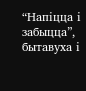“Напіцца і забыцца”, бытавуха і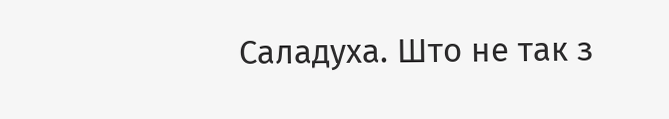Саладуха. Што не так з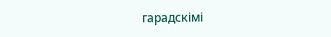гарадскімі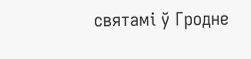святамі ў Гродне